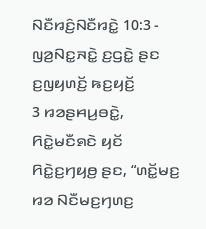ꤡꤢꤪꤙꤢꤨ꤬ꤡꤢꤪꤙꤢꤧ꤭ 10:3 - ꤜꤤ꤬ꤡꤢ꤭ꤏꤢꤧ꤭ ꤢ꤬ꤞꤢꤧ꤭ ꤔꤢ ꤢ꤬ꤜꤟꤛꤢꤩ꤬ ꤒꤢ꤬ꤟꤢꤩ꤬
3 ꤙꤤꤔꤌꤣ꤬ꤋꤢꤧ꤭, ꤖꤢꤧ꤭ꤗꤢꤪꤎꤢꤧ ꤟꤢꤩ ꤖꤢꤧ꤭ꤢ꤬ꤚꤟꤥ꤬ ꤔꤢ, “ꤛꤢꤩ꤭ꤗꤢ꤬ ꤙꤤ ꤡꤢꤪꤗꤢ꤬ꤚꤛꤢ꤬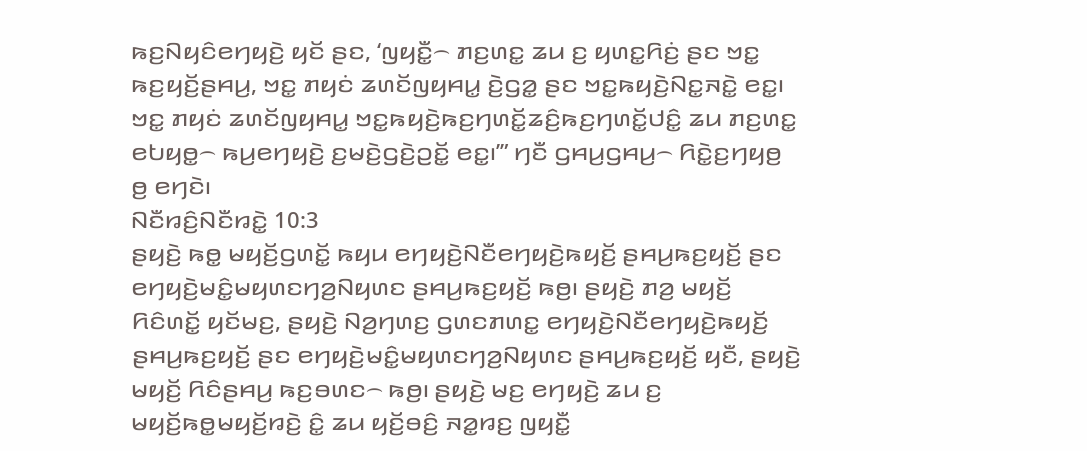ꤒꤢ꤬ꤡꤟꤢꤨꤕꤚꤟꤢꤧ꤬ ꤟꤢꤩ ꤔꤢ, ‘ꤜꤟꤢꤪ꤭꤮ ꤊꤢ꤬ꤛꤢ꤭ ꤘꤣ ꤢ꤬ ꤟꤛꤢ꤭ꤖꤢꤦ꤬ ꤔꤢ ꤠꤢ꤭ ꤒꤢ꤬ꤟꤢꤩ꤬ꤔꤌꤣ꤬, ꤠꤢ꤭ ꤊꤟꤢꤦ ꤘꤛꤢꤩꤜꤟꤌꤣ꤭ ꤢꤧ꤬ꤞꤤ꤭ ꤔꤢ ꤠꤢ꤭ꤒꤟꤢꤧ꤬ꤡꤢ꤭ꤏꤢꤧ꤭ ꤕꤢ꤭꤯ ꤠꤢ꤭ ꤊꤟꤢꤦ ꤘꤛꤢꤩꤜꤟꤌꤣ꤭ ꤠꤢ꤭ꤒꤟꤢꤧ꤬ꤒꤢ꤬ꤚꤛꤢꤩ꤭ꤘꤢꤨ꤬ꤒꤢ꤬ꤚꤛꤢꤩ꤭ꤓꤢꤨ꤭ ꤘꤣ ꤊꤢ꤬ꤛꤢ꤭ ꤕꤝꤟꤥ꤭꤮ ꤒꤣ꤬ꤕꤚꤟꤢꤧ꤬ ꤢ꤬ꤗꤢꤧ꤬ꤞꤢꤧ꤬ꤑꤢꤩ꤭ ꤕꤢ꤭꤯’” ꤚꤢꤪ ꤞꤌꤣ꤬ꤞꤌꤣ꤬꤮ ꤖꤢꤧ꤭ꤢ꤬ꤚꤟꤥ꤬ ꤥ꤬ ꤕꤚꤢꤧ꤯
ꤡꤢꤪꤙꤢꤨ꤬ꤡꤢꤪꤙꤢꤧ꤭ 10:3
ꤔꤟꤢꤧ꤬ ꤒꤥ꤭ ꤗꤟꤢꤩ꤬ꤞꤛꤢꤩ꤭ ꤒꤟꤣ ꤕꤚꤟꤢꤧ꤬ꤡꤢꤪꤕꤚꤟꤢꤧ꤬ꤒꤟꤢꤩ꤬ ꤔꤌꤣ꤬ꤒꤢ꤬ꤟꤢꤩ꤬ ꤔꤢ ꤕꤚꤟꤢꤧ꤬ꤗꤢꤨ꤭ꤗꤟꤛꤢꤚꤤ꤬ꤡꤟꤛꤢ ꤔꤌꤣ꤬ꤒꤢ꤬ꤟꤢꤩ꤬ ꤒꤥ꤬꤯ ꤔꤟꤢꤧ꤬ ꤊꤤ꤬ ꤗꤟꤢꤩ꤬ ꤖꤢꤨꤛꤢꤩ꤭ ꤟꤢꤩꤗꤢ꤬, ꤔꤟꤢꤧ꤬ ꤡꤤ꤬ꤚꤛꤢ꤬ ꤞꤛꤢꤊꤛꤢ꤭ ꤕꤚꤟꤢꤧ꤬ꤡꤢꤪꤕꤚꤟꤢꤧ꤬ꤒꤟꤢꤩ꤬ ꤔꤌꤣ꤬ꤒꤢ꤬ꤟꤢꤩ꤬ ꤔꤢ ꤕꤚꤟꤢꤧ꤬ꤗꤢꤨ꤭ꤗꤟꤛꤢꤚꤤ꤬ꤡꤟꤛꤢ ꤔꤌꤣ꤬ꤒꤢ꤬ꤟꤢꤩ꤬ ꤟꤢꤪ, ꤔꤟꤢꤧ꤬ ꤗꤟꤢꤩ꤬ ꤖꤢꤨꤔꤌꤣ꤬ ꤒꤢ꤬ꤋꤛꤢ꤮ ꤒꤥ꤬꤯ ꤔꤟꤢꤧ꤬ ꤗꤢ꤬ ꤕꤚꤟꤢꤧ꤬ ꤘꤣ ꤢ꤬ ꤗꤟꤢꤩ꤬ꤒꤥ꤭ꤗꤟꤢꤩ꤬ꤙꤢꤧ꤬ ꤢꤨ꤭ ꤘꤣ ꤟꤢꤩ꤬ꤋꤢꤨ꤬ ꤏꤤ꤭ꤙꤢ꤬ ꤜꤟꤢꤪ꤭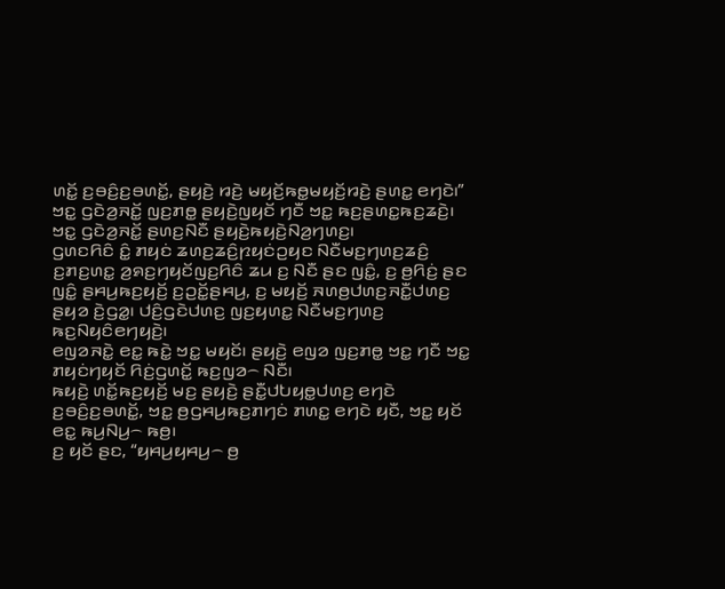ꤛꤢꤩ꤭ ꤢ꤬ꤋꤢꤨ꤬ꤢ꤬ꤋꤛꤢꤩ꤭, ꤔꤟꤢꤧ꤬ ꤙꤢꤧ꤬ ꤗꤟꤢꤩ꤬ꤒꤥ꤭ꤗꤟꤢꤩ꤬ꤙꤢꤧ꤬ ꤔꤛꤢ꤭ ꤕꤚꤢꤧ꤯”
ꤠꤢ꤭ ꤞꤢꤧꤤ꤬ꤏꤢꤩ꤭ ꤜꤢ꤬ꤊꤥ꤭ ꤔꤟꤢꤧ꤬ꤜꤟꤢꤩ ꤚꤢꤪ ꤠꤢ꤭ ꤒꤢ꤬ꤔꤛꤢ꤭ꤒꤢ꤬ꤘꤢꤧ꤬꤯ ꤠꤢ꤭ ꤞꤢꤧꤤ꤬ꤏꤢꤩ꤭ ꤔꤛꤢ꤬ꤡꤢꤪ ꤔꤟꤢꤧ꤬ꤒꤟꤢꤧ꤬ꤡꤤ꤬ꤚꤛꤢ꤬꤯
ꤞꤛꤢꤖꤢꤨ ꤢꤨ꤭ ꤊꤟꤢꤦ ꤘꤛꤢ꤬ꤘꤢꤨ꤬ꤐꤟꤢꤦꤑꤟꤢ ꤡꤢꤪꤗꤢ꤬ꤚꤛꤢ꤬ꤘꤢꤨ꤬ ꤢ꤬ꤊꤢ꤬ꤛꤢ꤭ ꤤ꤬ꤎꤢ꤬ꤚꤟꤢꤩꤜꤢ꤬ꤖꤢꤨ ꤘꤣ ꤢ꤬ ꤡꤢꤪ ꤔꤢ ꤜꤢꤨ꤭, ꤢ꤬ ꤥ꤬ꤖꤢꤦ꤬ ꤔꤢ ꤜꤢꤨ꤭ ꤔꤌꤣ꤬ꤒꤢ꤬ꤟꤢꤩ꤬ ꤢ꤬ꤑꤢꤩ꤭ꤔꤌꤣ꤬, ꤢ꤬ ꤗꤟꤢꤩ꤬ ꤏꤛꤥ꤬ꤓꤛꤢ꤬ꤏꤢꤪ꤭ꤓꤛꤢ꤬ ꤔꤟꤤ ꤢꤧ꤬ꤞꤤ꤭꤯ ꤓꤢꤨ꤬ꤞꤢꤧꤓꤛꤢ꤬ ꤜꤢ꤬ꤟꤛꤢ꤭ ꤡꤢꤪꤗꤢ꤬ꤚꤛꤢ꤬ ꤒꤢ꤬ꤡꤟꤢꤨꤕꤚꤟꤢꤧ꤬꤯
ꤕꤜꤤꤏꤢꤧ꤭ ꤕꤢ꤭ ꤒꤢꤧ꤭ ꤠꤢ꤭ ꤗꤟꤢꤩ꤯ ꤔꤟꤢꤧ꤬ ꤕꤜꤤ ꤜꤢ꤬ꤊꤥ꤭ ꤠꤢ꤭ ꤚꤢꤪ ꤠꤢ꤭ ꤊꤟꤢꤦꤚꤟꤢꤩ ꤖꤢꤦ꤬ꤞꤛꤢꤩ꤭ ꤒꤢ꤬ꤜꤤ꤮ ꤡꤢꤪ꤯
ꤒꤟꤢꤧ꤬ ꤛꤢꤩ꤭ꤒꤢ꤬ꤟꤢꤩ꤬ ꤗꤢ꤬ ꤔꤟꤢꤧ꤬ ꤔꤢꤪ꤭ꤓꤝꤟꤥ꤭ꤓꤛꤢ꤬ ꤕꤚꤢꤧ ꤢ꤬ꤋꤢꤨ꤬ꤢ꤬ꤋꤛꤢꤩ꤭, ꤠꤢ꤭ ꤥ꤬ꤞꤌꤣ꤬ꤒꤢ꤬ꤊꤚꤢꤦ ꤊꤛꤢ꤭ ꤕꤚꤢꤧ ꤟꤢꤪ, ꤠꤢ꤭ ꤟꤢꤩ ꤕꤢ꤭ ꤒꤣ꤬ꤡꤣ꤬꤮ ꤒꤥ꤬꤯
ꤢ꤬ ꤟꤢꤩ ꤔꤢ, “ꤟꤌꤣ꤬ꤟꤌꤣ꤬꤮ ꤥ꤬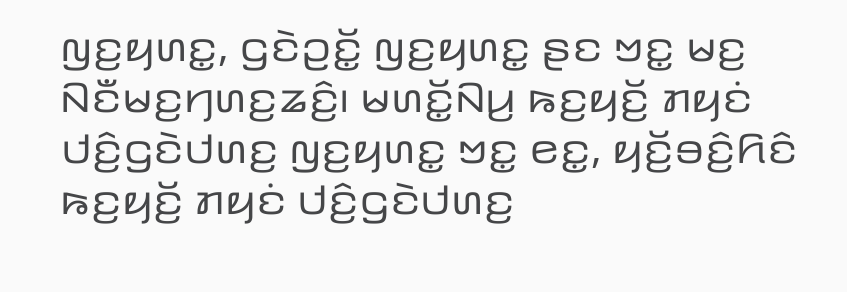ꤜꤢ꤬ꤟꤛꤢ꤭, ꤞꤢꤧꤑꤢꤩ꤭ ꤜꤢ꤬ꤟꤛꤢ꤭ ꤔꤢ ꤠꤢ꤭ ꤗꤢ꤬ ꤡꤢꤪꤗꤢ꤬ꤚꤛꤢ꤬ꤘꤢꤨ꤬꤯ ꤗꤛꤢꤩ꤭ꤡꤣ꤬ ꤒꤢ꤬ꤟꤢꤩ꤬ ꤊꤟꤢꤦ ꤓꤢꤨ꤬ꤞꤢꤧꤓꤛꤢ꤬ ꤜꤢ꤬ꤟꤛꤢ꤭ ꤠꤢ꤭ ꤕꤢ꤭, ꤟꤢꤩ꤬ꤋꤢꤨ꤬ꤖꤢꤨ ꤒꤢ꤬ꤟꤢꤩ꤬ ꤊꤟꤢꤦ ꤓꤢꤨ꤬ꤞꤢꤧꤓꤛꤢ꤬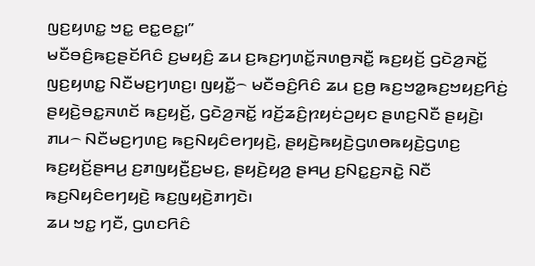ꤜꤢ꤬ꤟꤛꤢ꤭ ꤠꤢ꤭ ꤕꤢ꤭ꤕꤢ꤭꤯”
ꤗꤢꤪꤋꤢꤨ꤬ꤒꤢ꤬ꤔꤢꤩꤖꤢꤨ ꤢ꤬ꤗꤟꤢꤨ꤬ ꤘꤣ ꤢ꤬ꤒꤢ꤬ꤚꤛꤢꤩ꤭ꤏꤛꤥ꤬ꤏꤢꤪ꤭ ꤒꤢ꤬ꤟꤢꤩ꤬ ꤞꤢꤧꤤ꤬ꤏꤢꤩ꤭ ꤜꤢ꤬ꤟꤛꤢ꤭ ꤡꤢꤪꤗꤢ꤬ꤚꤛꤢ꤬꤯ ꤜꤟꤢꤪ꤭꤮ ꤗꤢꤪꤋꤢꤨ꤬ꤖꤢꤨ ꤘꤣ ꤢ꤬ꤥ꤬ ꤒꤢ꤬ꤠꤤ꤭ꤒꤢ꤬ꤠꤟꤢ꤬ꤖꤢꤦ꤬ ꤔꤟꤢꤧ꤬ꤋꤢ꤭ꤏꤛꤢꤩ ꤒꤢ꤬ꤟꤢꤩ꤬, ꤞꤢꤧꤤ꤬ꤏꤢꤩ꤭ ꤙꤢꤩ꤬ꤘꤢꤨ꤬ꤐꤟꤢꤦꤑꤟꤢ ꤔꤛꤢ꤬ꤡꤢꤪ ꤔꤟꤢꤧ꤬꤯
ꤊꤣ꤮ ꤡꤢꤪꤗꤢ꤬ꤚꤛꤢ꤬ ꤒꤢ꤬ꤡꤟꤢꤨꤕꤚꤟꤢꤧ꤬, ꤔꤟꤢꤧ꤬ꤒꤟꤢꤧ꤬ꤞꤛꤥꤒꤟꤢꤧ꤬ꤞꤛꤢ꤬ ꤒꤢ꤬ꤟꤢꤩ꤬ꤔꤌꤣ꤬ ꤢ꤬ꤊꤜꤟꤢꤪ꤬ꤢ꤬ꤗꤢ꤬, ꤔꤟꤢꤧ꤬ꤟꤤ꤬ ꤔꤌꤣ꤬ ꤢ꤬ꤡꤢ꤭ꤢ꤬ꤏꤢꤧ꤭ ꤡꤢꤪ ꤒꤢ꤬ꤡꤟꤢꤨꤕꤚꤟꤢꤧ꤬ ꤒꤢ꤬ꤜꤟꤢꤧ꤬ꤊꤚꤢꤧ꤯
ꤘꤣ ꤠꤢ꤭ ꤚꤢꤪ, ꤞꤛꤢꤖꤢꤨ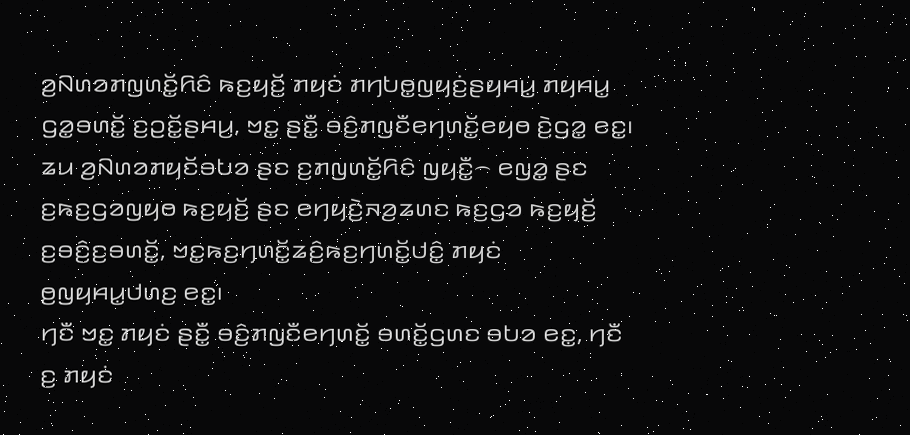ꤤ꤬ꤡꤛꤤꤊꤜꤛꤢꤩ꤭ꤖꤢꤨ ꤒꤢ꤬ꤟꤢꤩ꤬ ꤊꤟꤢꤦ ꤊꤚꤝꤥ꤭ꤜꤟꤢꤦ꤬ꤔꤟꤌꤣ꤭ ꤊꤟꤌꤣ꤭ ꤞꤤ꤭ꤋꤛꤢꤩ꤭ ꤢ꤬ꤑꤢꤩ꤭ꤔꤌꤣ꤬, ꤠꤢ꤭ ꤔꤢꤪ꤭ ꤋꤢꤨ꤬ꤊꤜꤢꤪꤕꤚꤛꤢꤩ꤭ꤕꤟꤥ ꤢꤧ꤬ꤞꤤ꤭ ꤕꤢ꤭꤯ ꤘꤣ ꤤ꤬ꤡꤛꤤꤊꤟꤢꤩꤋꤝꤤ ꤔꤢ ꤢ꤬ꤊꤜꤛꤢꤩ꤭ꤖꤢꤨ ꤜꤟꤢꤪ꤭꤮ ꤕꤜꤤ꤭ ꤔꤢ ꤢ꤬ꤒꤢ꤬ꤞꤤꤜꤟꤥ ꤒꤢ꤬ꤟꤢꤩ꤬ ꤔꤢ ꤕꤚꤟꤢꤧ꤬ꤏꤤ꤬ꤘꤛꤢ ꤒꤢ꤬ꤞꤤ ꤒꤢ꤬ꤟꤢꤩ꤬ ꤢ꤬ꤋꤢꤨ꤬ꤢ꤬ꤋꤛꤢꤩ꤭, ꤠꤢ꤭ꤒꤢ꤬ꤚꤛꤢꤩ꤭ꤘꤢꤨ꤬ꤒꤢ꤬ꤚꤛꤢꤩ꤭ꤓꤢꤨ꤭ ꤊꤟꤢꤦ ꤥ꤬ꤜꤟꤌꤣ꤭ꤓꤛꤢ꤬ ꤕꤢ꤭꤯
ꤚꤢꤪ ꤠꤢ꤭ ꤊꤟꤢꤦ ꤔꤢꤪ꤭ ꤋꤢꤨ꤬ꤊꤜꤢꤪꤕꤚꤛꤢꤩ꤭ ꤋꤛꤢꤩ꤭ꤞꤛꤢ ꤋꤝꤤ ꤕꤢ꤭, ꤚꤢꤪ ꤢ꤬ ꤊꤟꤢꤦ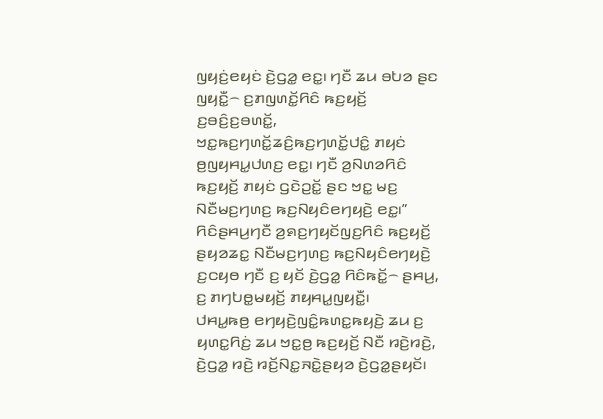ꤜꤟꤢꤦ꤬ꤕꤟꤢꤦ ꤢꤧ꤬ꤞꤤ꤭ ꤕꤢ꤭꤯ ꤚꤢꤪ ꤘꤣ ꤋꤝꤤ ꤔꤢ ꤜꤟꤢꤪ꤭꤮ ꤢ꤬ꤊꤜꤛꤢꤩ꤭ꤖꤢꤨ ꤒꤢ꤬ꤟꤢꤩ꤬ ꤢ꤬ꤋꤢꤨ꤬ꤢ꤬ꤋꤛꤢꤩ꤭, ꤠꤢ꤭ꤒꤢ꤬ꤚꤛꤢꤩ꤭ꤘꤢꤨ꤬ꤒꤢ꤬ꤚꤛꤢꤩ꤭ꤓꤢꤨ꤭ ꤊꤟꤢꤦ ꤥ꤬ꤜꤟꤌꤣ꤭ꤓꤛꤢ꤬ ꤕꤢ꤭꤯ ꤚꤢꤪ ꤤ꤬ꤡꤛꤤꤖꤢꤨ ꤒꤢ꤬ꤟꤢꤩ꤬ ꤊꤟꤢꤦ ꤞꤢꤧꤑꤢꤩ꤭ ꤔꤢ ꤠꤢ꤭ ꤗꤢ꤬ ꤡꤢꤪꤗꤢ꤬ꤚꤛꤢ꤬ ꤒꤢ꤬ꤡꤟꤢꤨꤕꤚꤟꤢꤧ꤬ ꤕꤢ꤭꤯” ꤖꤢꤨꤔꤌꤣ꤬ꤚꤢꤪ ꤤ꤬ꤎꤢ꤬ꤚꤟꤢꤩꤜꤢ꤬ꤖꤢꤨ ꤒꤢ꤬ꤟꤢꤩ꤬ ꤔꤟꤤꤘꤢ꤭ ꤡꤢꤪꤗꤢ꤬ꤚꤛꤢ꤬ ꤒꤢ꤬ꤡꤟꤢꤨꤕꤚꤟꤢꤧ꤬ ꤢ꤬ꤍꤟꤥ ꤚꤢꤪ ꤢ꤬ ꤟꤢꤩ ꤢꤧ꤬ꤞꤤ꤭ ꤖꤢꤨꤒꤢꤩ꤭꤮ ꤔꤌꤣ꤬, ꤢ꤬ ꤊꤚꤝꤥ꤭ꤗꤟꤢꤩ꤬ ꤊꤟꤌꤣ꤭ꤜꤟꤢꤪ꤭꤯
ꤓꤌꤣ꤭ꤒꤥ꤬ ꤕꤚꤟꤢꤧ꤬ꤜꤢꤨ꤭ꤒꤛꤢ꤭ꤒꤟꤢꤧ꤬ ꤘꤣ ꤢ꤬ ꤟꤛꤢ꤭ꤖꤢꤦ꤬ ꤘꤣ ꤠꤢ꤭ꤥ꤬ ꤒꤢ꤬ꤟꤢꤩ꤬ ꤡꤢꤪ ꤙꤢꤧ꤬ꤙꤢꤧ꤬, ꤢꤧ꤬ꤞꤤ꤭ ꤙꤢꤧ꤬ ꤙꤢꤩ꤬ꤡꤢ꤭ꤏꤢꤧ꤭ꤔꤟꤤ ꤢꤧ꤬ꤞꤤ꤭ꤔꤟꤢꤩ꤯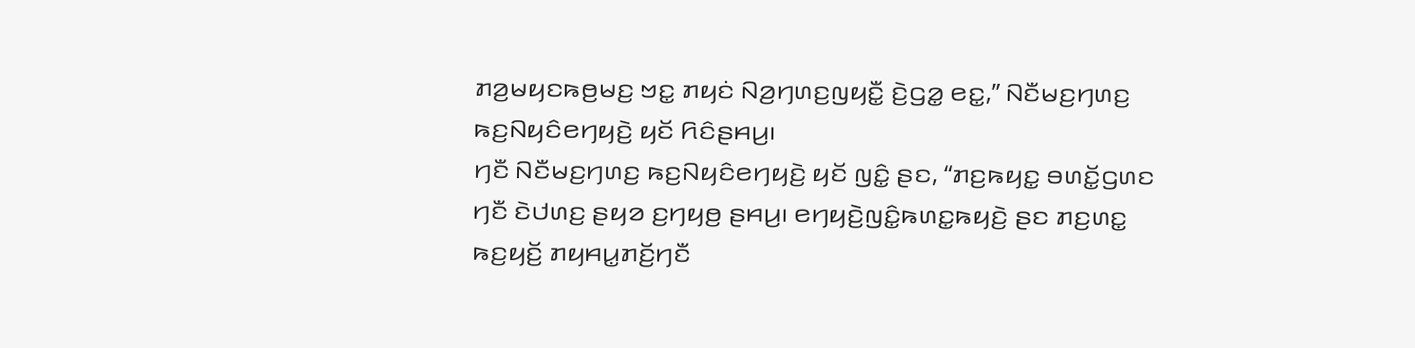ꤊꤤ꤬ꤗꤟꤢꤒꤥ꤬ꤗꤢ꤬ ꤠꤢ꤭ ꤊꤟꤢꤦ ꤡꤤ꤬ꤚꤛꤢ꤬ꤜꤟꤢꤪ꤭ ꤢꤧ꤬ꤞꤤ꤭ ꤕꤢ꤭,” ꤡꤢꤪꤗꤢ꤬ꤚꤛꤢ꤬ ꤒꤢ꤬ꤡꤟꤢꤨꤕꤚꤟꤢꤧ꤬ ꤟꤢꤩ ꤖꤢꤨꤔꤌꤣ꤬꤯
ꤚꤢꤪ ꤡꤢꤪꤗꤢ꤬ꤚꤛꤢ꤬ ꤒꤢ꤬ꤡꤟꤢꤨꤕꤚꤟꤢꤧ꤬ ꤟꤢꤩ ꤜꤢꤨ꤭ ꤔꤢ, “ꤊꤢ꤬ꤒꤟꤢ꤭ ꤋꤛꤢꤩ꤭ꤞꤛꤢ ꤚꤢꤪ ꤢꤧꤓꤛꤢ꤬ ꤔꤟꤤ ꤢ꤬ꤚꤟꤥ꤬ ꤔꤌꤣ꤬꤯ ꤕꤚꤟꤢꤧ꤬ꤜꤢꤨ꤭ꤒꤛꤢ꤭ꤒꤟꤢꤧ꤬ ꤔꤢ ꤊꤢ꤬ꤛꤢ꤭ ꤒꤢ꤬ꤟꤢꤩ꤬ ꤊꤟꤌꤣ꤭ꤊꤢꤩ꤬ꤚꤢꤪ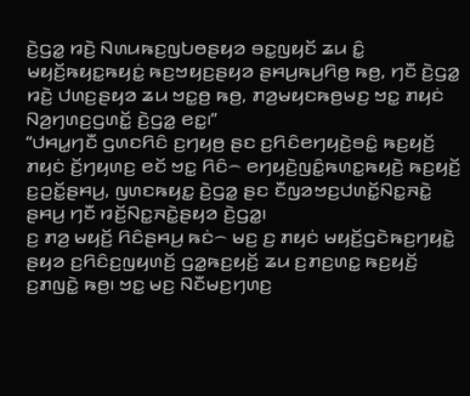ꤢꤧ꤬ꤞꤤ꤭ ꤙꤢꤧ꤬ ꤡꤛꤣꤒꤢ꤬ꤜꤝꤥꤔꤟꤤ ꤋꤢ꤭ꤜꤟꤢꤩ ꤘꤣ ꤢꤨ꤭ ꤗꤟꤢꤩ꤬ꤒꤟꤢ꤭ꤒꤟꤢꤦ꤭ ꤒꤢ꤬ꤠꤟꤢ꤬ꤔꤟꤤ ꤔꤌꤣ꤬ꤒꤣ꤬ꤖꤥ꤬ ꤒꤥ꤬, ꤚꤢꤪ ꤢꤧ꤬ꤞꤤ꤭ ꤙꤢꤧ꤬ ꤓꤛꤢ꤬ꤔꤟꤤ ꤘꤣ ꤠꤢ꤭ꤥ꤬ ꤒꤥ꤬, ꤊꤤ꤬ꤗꤟꤢꤒꤥ꤬ꤗꤢ꤬ ꤠꤢ꤭ ꤊꤟꤢꤦ ꤡꤤ꤬ꤚꤛꤢ꤬ꤞꤛꤢꤩ꤭ ꤢꤧ꤬ꤞꤤ꤭ ꤕꤢ꤭꤯”
“ꤓꤌꤣ꤭ꤚꤢꤪ ꤞꤛꤢꤖꤢꤨ ꤢ꤬ꤚꤟꤥ꤬ ꤔꤢ ꤢ꤬ꤖꤢꤨꤕꤚꤟꤢꤧ꤬ꤋꤢꤨ꤭ ꤒꤢ꤬ꤟꤢꤩ꤬ ꤊꤟꤢꤦ ꤢꤩ꤬ꤚꤟꤛꤢ꤬ ꤕꤢꤩ ꤠꤢ꤭ ꤖꤢꤨ꤮ ꤕꤚꤟꤢꤧ꤬ꤜꤢꤨ꤭ꤒꤛꤢ꤭ꤒꤟꤢꤧ꤬ ꤒꤢ꤬ꤟꤢꤩ꤬ ꤢ꤬ꤑꤢꤩ꤭ꤔꤌꤣ꤬, ꤜꤛꤢꤒꤟꤢ꤭ ꤢꤧ꤬ꤞꤤ꤭ ꤔꤢ ꤢꤪꤜꤤꤠꤢ꤬ꤓꤛꤢꤩ꤭ꤡꤢ꤭ꤏꤢꤧ꤭ ꤔꤌꤣ꤬ ꤚꤢꤪ ꤙꤢꤩ꤬ꤡꤢ꤭ꤏꤢꤧ꤭ꤔꤟꤤ ꤢꤧ꤬ꤞꤤ꤭꤯
ꤢ꤬ ꤊꤤ꤬ ꤗꤟꤢꤩ꤬ ꤖꤢꤨꤔꤌꤣ꤬ ꤒꤢꤦ꤮ ꤗꤢ꤬ ꤢ꤬ ꤊꤟꤢꤦ ꤗꤟꤢꤩ꤬ꤞꤢꤧꤒꤢ꤬ꤚꤟꤢꤧ꤭ ꤔꤟꤤ ꤢ꤬ꤖꤢꤨꤢ꤬ꤜꤟꤛꤢꤩ꤬ ꤞꤤ꤭ꤒꤢ꤬ꤟꤢꤩ꤬ ꤘꤣ ꤢ꤬ꤊꤢ꤬ꤛꤢ꤭ ꤒꤢ꤬ꤟꤢꤩ꤬ ꤢ꤬ꤊꤜꤢꤧ꤭ ꤒꤥ꤬꤯ ꤠꤢ꤭ ꤗꤢ꤬ ꤡꤢꤪꤗꤢ꤬ꤚꤛꤢ꤬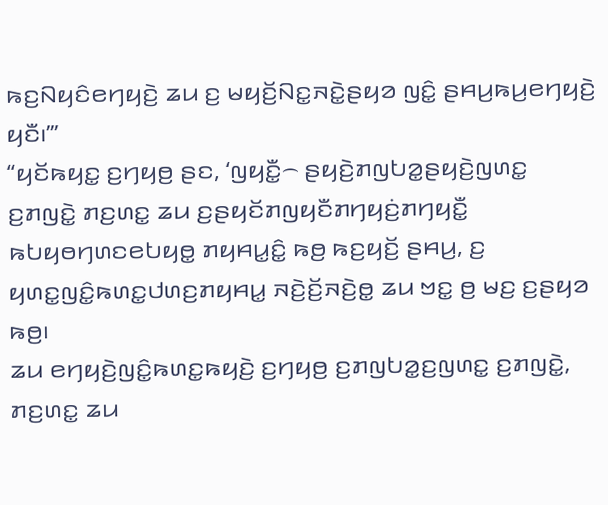ꤒꤢ꤬ꤡꤟꤢꤨꤕꤚꤟꤢꤧ꤬ ꤘꤣ ꤢ꤬ ꤗꤟꤢꤩ꤬ꤡꤢ꤭ꤏꤢꤧ꤭ꤔꤟꤤ ꤜꤢꤨ꤭ ꤔꤌꤣ꤬ꤒꤣ꤬ꤕꤚꤟꤢꤧ꤬ ꤟꤢꤪ꤯’”
“ꤟꤢꤩꤒꤟꤢ꤭ ꤢ꤬ꤚꤟꤥ꤬ ꤔꤢ, ‘ꤜꤟꤢꤪ꤭꤮ ꤔꤟꤢꤧ꤬ꤊꤜꤝꤤ꤭ꤔꤟꤢꤧ꤬ꤜꤛꤢ꤭ ꤢ꤬ꤊꤜꤢꤧ꤭ ꤊꤢ꤬ꤛꤢ꤭ ꤘꤣ ꤢ꤬ꤔꤟꤢꤩꤊꤜꤟꤢꤪꤊꤚꤟꤢꤦ꤬ꤊꤚꤟꤢꤪ꤭ ꤒꤝꤟꤥꤚꤛꤢꤕꤝꤟꤥ꤭ ꤊꤟꤌꤣ꤭ꤢꤨ꤭ ꤒꤥ꤬ ꤒꤢ꤬ꤟꤢꤩ꤬ ꤔꤌꤣ꤬, ꤢ꤬ ꤟꤛꤢ꤭ꤜꤢꤨ꤭ꤒꤛꤢ꤭ꤓꤛꤢ꤬ꤊꤟꤌꤣ꤭ ꤏꤢꤧ꤬ꤢꤩ꤬ꤏꤢꤧ꤬ꤥ꤭ ꤘꤣ ꤠꤢ꤭ ꤥ꤬ ꤗꤢ꤬ ꤢ꤬ꤔꤟꤤ ꤒꤥ꤬꤯
ꤘꤣ ꤕꤚꤟꤢꤧ꤬ꤜꤢꤨ꤭ꤒꤛꤢ꤭ꤒꤟꤢꤧ꤬ ꤢ꤬ꤚꤟꤥ꤬ ꤢ꤬ꤊꤜꤝꤤ꤭ꤢ꤬ꤜꤛꤢ꤭ ꤢ꤬ꤊꤜꤢꤧ꤭, ꤊꤢ꤬ꤛꤢ꤭ ꤘꤣ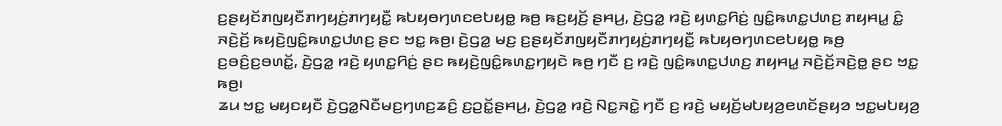ꤢ꤬ꤔꤟꤢꤩꤊꤜꤟꤢꤪꤊꤚꤟꤢꤦ꤬ꤊꤚꤟꤢꤪ꤭ ꤒꤝꤟꤥꤚꤛꤢꤕꤝꤟꤥ꤭ ꤒꤥ꤬ ꤒꤢ꤬ꤟꤢꤩ꤬ ꤔꤌꤣ꤬, ꤢꤧ꤬ꤞꤤ꤭ ꤙꤢꤧ꤬ ꤟꤛꤢ꤭ꤖꤢꤦ꤬ ꤜꤢꤨ꤭ꤒꤛꤢ꤭ꤓꤛꤢ꤬ ꤊꤟꤌꤣ꤭ ꤢꤨ꤭ ꤏꤢꤧ꤬ꤢꤩ꤬ ꤒꤟꤢꤧ꤬ꤜꤢꤨ꤭ꤒꤛꤢ꤭ꤓꤛꤢ꤬ ꤔꤢ ꤠꤢ꤭ ꤒꤥ꤬꤯ ꤢꤧ꤬ꤞꤤ꤭ ꤗꤢ꤬ ꤢ꤬ꤔꤟꤢꤩꤊꤜꤟꤢꤪꤊꤚꤟꤢꤦ꤬ꤊꤚꤟꤢꤪ꤭ ꤒꤝꤟꤥꤚꤛꤢꤕꤝꤟꤥ꤭ ꤒꤥ꤬ ꤢ꤬ꤋꤢꤨ꤬ꤢ꤬ꤋꤛꤢꤩ꤭, ꤢꤧ꤬ꤞꤤ꤭ ꤙꤢꤧ꤬ ꤟꤛꤢ꤭ꤖꤢꤦ꤬ ꤔꤢ ꤒꤟꤢꤧ꤬ꤜꤢꤨ꤭ꤒꤛꤢ꤭ꤚꤟꤢꤧ ꤒꤥ꤬ ꤚꤢꤪ ꤢ꤬ ꤙꤢꤧ꤬ ꤜꤢꤨ꤭ꤒꤛꤢ꤭ꤓꤛꤢ꤬ ꤊꤟꤌꤣ꤭ ꤏꤢꤧ꤬ꤢꤩ꤬ꤏꤢꤧ꤬ꤥ꤭ ꤔꤢ ꤠꤢ꤭ ꤒꤥ꤬꤯
ꤘꤣ ꤠꤢ꤭ ꤗꤟꤢꤟꤢꤪ ꤢꤧ꤬ꤞꤤ꤭ꤡꤢꤪꤗꤢ꤬ꤚꤛꤢ꤬ꤘꤢꤨ꤬ ꤢ꤬ꤑꤢꤩ꤭ꤔꤌꤣ꤬, ꤢꤧ꤬ꤞꤤ꤭ ꤙꤢꤧ꤬ ꤡꤢ꤭ꤏꤢꤧ꤭ ꤚꤢꤪ ꤢ꤬ ꤙꤢꤧ꤬ ꤗꤟꤢꤩ꤬ꤗꤝꤟꤤ꤬ꤕꤛꤢꤩꤔꤟꤤ ꤠꤢ꤭ꤗꤝꤟꤤ꤬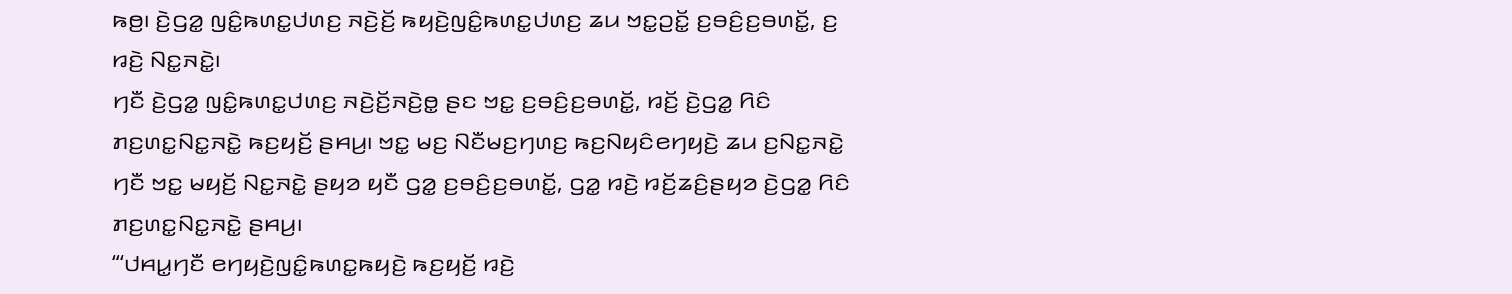ꤒꤥ꤬꤯ ꤢꤧ꤬ꤞꤤ꤭ ꤜꤢꤨ꤭ꤒꤛꤢ꤭ꤓꤛꤢ꤬ ꤏꤢꤧ꤬ꤢꤩ꤬ ꤒꤟꤢꤧ꤬ꤜꤢꤨ꤭ꤒꤛꤢ꤭ꤓꤛꤢ꤬ ꤘꤣ ꤠꤢ꤭ꤑꤢꤩ꤭ ꤢ꤬ꤋꤢꤨ꤬ꤢ꤬ꤋꤛꤢꤩ꤭, ꤢ꤬ ꤙꤢꤧ꤬ ꤡꤢ꤭ꤏꤢꤧ꤭꤯
ꤚꤢꤪ ꤢꤧ꤬ꤞꤤ꤭ ꤜꤢꤨ꤭ꤒꤛꤢ꤭ꤓꤛꤢ꤬ ꤏꤢꤧ꤬ꤢꤩ꤬ꤏꤢꤧ꤬ꤥ꤭ ꤔꤢ ꤠꤢ꤭ ꤢ꤬ꤋꤢꤨ꤬ꤢ꤬ꤋꤛꤢꤩ꤭, ꤙꤢꤩ꤬ ꤢꤧ꤬ꤞꤤ꤭ ꤖꤢꤨ ꤊꤢ꤬ꤛꤢ꤭ꤡꤢ꤭ꤏꤢꤧ꤭ ꤒꤢ꤬ꤟꤢꤩ꤬ ꤔꤌꤣ꤬꤯ ꤠꤢ꤭ ꤗꤢ꤬ ꤡꤢꤪꤗꤢ꤬ꤚꤛꤢ꤬ ꤒꤢ꤬ꤡꤟꤢꤨꤕꤚꤟꤢꤧ꤬ ꤘꤣ ꤢ꤬ꤡꤢ꤭ꤏꤢꤧ꤭ ꤚꤢꤪ ꤠꤢ꤭ ꤗꤟꤢꤩ꤬ ꤡꤢ꤭ꤏꤢꤧ꤭ ꤔꤟꤤ ꤟꤢꤪ ꤞꤤ꤭ ꤢ꤬ꤋꤢꤨ꤬ꤢ꤬ꤋꤛꤢꤩ꤭, ꤞꤤ꤭ ꤙꤢꤧ꤬ ꤙꤢꤩ꤬ꤘꤢꤨ꤬ꤔꤟꤤ ꤢꤧ꤬ꤞꤤ꤭ ꤖꤢꤨ ꤊꤢ꤬ꤛꤢ꤭ꤡꤢ꤭ꤏꤢꤧ꤭ ꤔꤌꤣ꤬꤯
“‘ꤓꤌꤣ꤭ꤚꤢꤪ ꤕꤚꤟꤢꤧ꤬ꤜꤢꤨ꤭ꤒꤛꤢ꤭ꤒꤟꤢꤧ꤬ ꤒꤢ꤬ꤟꤢꤩ꤬ ꤙꤢꤧ꤬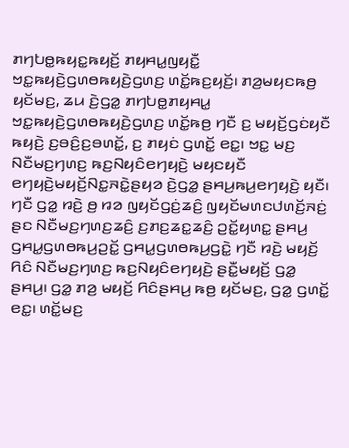ꤊꤚꤝꤥ꤭ꤒꤟꤢ꤭ꤒꤟꤢꤩ꤬ ꤊꤟꤌꤣ꤭ꤜꤟꤢꤪ꤭ ꤠꤢ꤭ꤒꤟꤢꤧ꤬ꤞꤛꤥꤒꤟꤢꤧ꤬ꤞꤛꤢ꤬ ꤛꤢꤩ꤭ꤒꤢ꤬ꤟꤢꤩ꤬꤯ ꤊꤤ꤬ꤗꤟꤢꤒꤥ꤬ ꤟꤢꤩꤗꤢ꤬, ꤘꤣ ꤢꤧ꤬ꤞꤤ꤭ ꤊꤚꤝꤥ꤭ꤊꤟꤌꤣ꤭ ꤠꤢ꤭ꤒꤟꤢꤧ꤬ꤞꤛꤥꤒꤟꤢꤧ꤬ꤞꤛꤢ꤬ ꤛꤢꤩ꤭ꤒꤥ꤬ ꤚꤢꤪ ꤢ꤬ ꤗꤟꤢꤩ꤬ꤞꤢꤦꤟꤢꤪ ꤒꤟꤢꤧ꤬ ꤢ꤬ꤋꤢꤨ꤬ꤢ꤬ꤋꤛꤢꤩ꤭, ꤢ꤬ ꤊꤟꤢꤦ ꤞꤛꤢꤩ꤭ ꤕꤢ꤭꤯ ꤠꤢ꤭ ꤗꤢ꤬ ꤡꤢꤪꤗꤢ꤬ꤚꤛꤢ꤬ ꤒꤢ꤬ꤡꤟꤢꤨꤕꤚꤟꤢꤧ꤬ ꤗꤟꤢꤟꤢꤪ ꤕꤚꤟꤢꤧ꤬ꤗꤟꤢꤩ꤬ꤡꤢ꤭ꤏꤢꤧ꤭ꤔꤟꤤ ꤢꤧ꤬ꤞꤤ꤭ ꤔꤌꤣ꤬ꤒꤣ꤬ꤕꤚꤟꤢꤧ꤬ ꤟꤢꤪ꤯
ꤚꤢꤪ ꤞꤤ꤭ ꤙꤢꤧ꤬ ꤥ꤬ ꤙꤤ ꤜꤟꤢꤩꤞꤢꤦ꤬ꤘꤢꤨ꤬ ꤜꤟꤢꤩꤗꤛꤢꤓꤛꤢꤩ꤬ꤏꤢꤦ꤬ ꤔꤢ ꤡꤢꤪꤗꤢ꤬ꤚꤛꤢ꤬ꤘꤢꤨ꤬ ꤢ꤬ꤊꤢ꤬ꤘꤢ꤭ꤘꤢꤨ꤬ ꤑꤢꤩ꤭ꤟꤛꤢ꤭ ꤔꤌꤣ꤬ ꤞꤌꤣ꤭ꤞꤛꤥꤒꤣ꤬ꤑꤢꤩ꤭ ꤞꤌꤣ꤭ꤞꤛꤥꤒꤣ꤬ꤞꤢꤧ꤭ ꤚꤢꤪ ꤙꤢꤧ꤬ ꤗꤟꤢꤩ꤬ ꤖꤢꤨ ꤡꤢꤪꤗꤢ꤬ꤚꤛꤢ꤬ ꤒꤢ꤬ꤡꤟꤢꤨꤕꤚꤟꤢꤧ꤬ ꤔꤢꤪ꤭ꤗꤟꤢꤩ꤬ ꤞꤤ꤭ ꤔꤌꤣ꤬꤯ ꤞꤤ꤭ ꤊꤤ꤬ ꤗꤟꤢꤩ꤬ ꤖꤢꤨꤔꤌꤣ꤬ ꤒꤥ꤬ ꤟꤢꤩꤗꤢ꤬, ꤞꤤ꤭ ꤞꤛꤢꤩ꤭ ꤕꤢ꤭꤯ ꤛꤢꤩ꤭ꤗꤢ꤬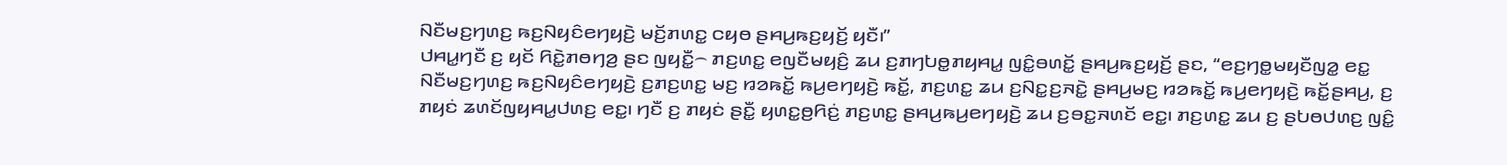ꤡꤢꤪꤗꤢ꤬ꤚꤛꤢ꤬ ꤒꤢ꤬ꤡꤟꤢꤨꤕꤚꤟꤢꤧ꤬ ꤗꤢꤩ꤬ꤊꤛꤢ꤭ ꤍꤟꤥ ꤔꤌꤣ꤬ꤒꤢ꤬ꤟꤢꤩ꤬ ꤟꤢꤪ꤯”
ꤓꤌꤣ꤭ꤚꤢꤪ ꤢ꤬ ꤟꤢꤩ ꤖꤢꤧ꤭ꤊꤥꤚꤤ꤬ ꤔꤢ ꤜꤟꤢꤪ꤭꤮ ꤊꤢ꤬ꤛꤢ꤭ ꤕꤜꤢꤪꤗꤟꤢꤨ꤬ ꤘꤣ ꤢ꤬ꤊꤚꤝꤥ꤭ꤊꤟꤌꤣ꤭ ꤜꤢꤨ꤭ꤋꤛꤢꤩ꤭ ꤔꤌꤣ꤬ꤒꤢ꤬ꤟꤢꤩ꤬ ꤔꤢ, “ꤕꤢ꤬ꤚꤥ꤭ꤗꤟꤢꤪꤜꤤ꤭ ꤕꤢ꤭ ꤡꤢꤪꤗꤢ꤬ꤚꤛꤢ꤬ ꤒꤢ꤬ꤡꤟꤢꤨꤕꤚꤟꤢꤧ꤬ ꤢ꤬ꤊꤢ꤬ꤛꤢ꤭ ꤗꤢ꤬ ꤙꤤꤒꤢꤩ꤭ ꤒꤣ꤬ꤕꤚꤟꤢꤧ꤬ ꤒꤢꤩ꤭, ꤊꤢ꤬ꤛꤢ꤭ ꤘꤣ ꤢ꤬ꤡꤢ꤭ꤢ꤬ꤏꤢꤧ꤭ ꤔꤌꤣ꤬ꤗꤢ꤬ ꤙꤤꤒꤢꤩ꤭ ꤒꤣ꤬ꤕꤚꤟꤢꤧ꤬ ꤒꤢꤩ꤭ꤔꤌꤣ꤬, ꤢ꤬ ꤊꤟꤢꤦ ꤘꤛꤢꤩꤜꤟꤌꤣ꤭ꤓꤛꤢ꤬ ꤕꤢ꤭꤯ ꤚꤢꤪ ꤢ꤬ ꤊꤟꤢꤦ ꤔꤢꤪ꤭ ꤟꤛꤢ꤭ꤥ꤬ꤖꤢꤦ꤬ ꤊꤢ꤬ꤛꤢ꤭ ꤔꤌꤣ꤬ꤒꤣ꤬ꤕꤚꤟꤢꤧ꤬ ꤘꤣ ꤢ꤬ꤋꤢ꤭ꤏꤛꤢꤩ ꤕꤢ꤭꤯ ꤊꤢ꤬ꤛꤢ꤭ ꤘꤣ ꤢ꤬ ꤔꤝꤥꤓꤛꤢ꤬ ꤜꤢꤨ꤭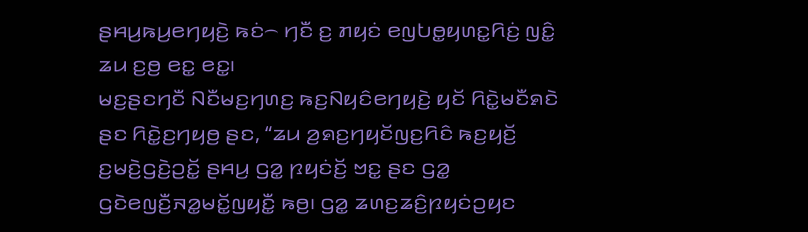ꤔꤌꤣ꤬ꤒꤣ꤬ꤕꤚꤟꤢꤧ꤬ ꤒꤢꤦ꤮ ꤚꤢꤪ ꤢ꤬ ꤊꤟꤢꤦ ꤕꤜꤝꤥ꤭ꤟꤛꤢ꤭ꤖꤢꤦ꤬ ꤜꤢꤨ꤭ ꤘꤣ ꤢ꤬ꤥ꤬ ꤕꤢ꤭ ꤕꤢ꤭꤯
ꤗꤢ꤬ꤔꤢꤚꤢꤪ ꤡꤢꤪꤗꤢ꤬ꤚꤛꤢ꤬ ꤒꤢ꤬ꤡꤟꤢꤨꤕꤚꤟꤢꤧ꤬ ꤟꤢꤩ ꤖꤢꤧ꤭ꤗꤢꤪꤎꤢꤧ ꤔꤢ ꤖꤢꤧ꤭ꤢ꤬ꤚꤟꤥ꤬ ꤔꤢ, “ꤘꤣ ꤤ꤬ꤎꤢ꤬ꤚꤟꤢꤩꤜꤢ꤬ꤖꤢꤨ ꤒꤢ꤬ꤟꤢꤩ꤬ ꤢ꤬ꤗꤢꤧ꤬ꤞꤢꤧ꤬ꤑꤢꤩ꤭ ꤔꤌꤣ꤬ ꤞꤤ꤭ ꤐꤟꤢꤦꤢꤩ꤬ ꤠꤢ꤭ ꤔꤢ ꤞꤤ꤭ ꤞꤢꤧꤕꤜꤢꤪ꤬ꤏꤤ꤭ꤗꤢꤩ꤭ꤜꤟꤢꤪ꤭ ꤒꤥ꤬꤯ ꤞꤤ꤭ ꤘꤛꤢ꤬ꤘꤢꤨ꤬ꤐꤟꤢꤦꤑꤟꤢ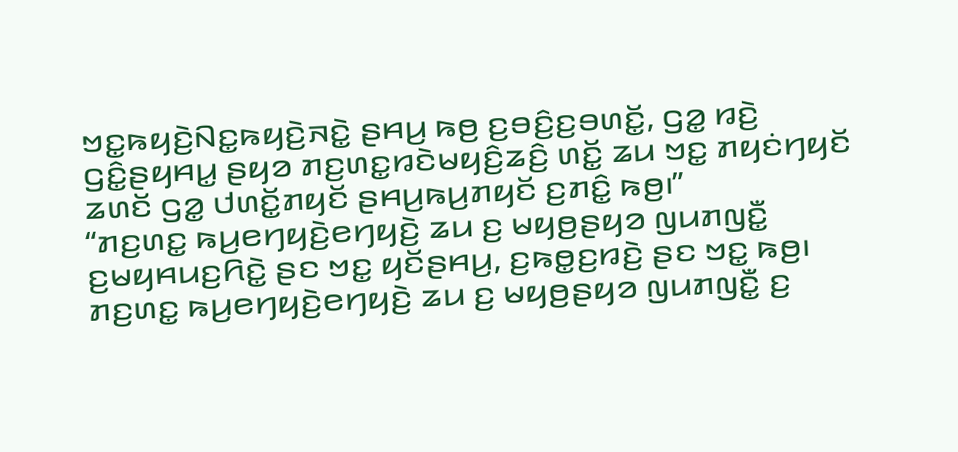ꤠꤢ꤭ꤒꤟꤢꤧ꤬ꤡꤢ꤭ꤒꤟꤢꤧ꤬ꤏꤢꤧ꤭ ꤔꤌꤣ꤬ ꤒꤥ꤬ ꤢ꤬ꤋꤢꤨ꤬ꤢ꤬ꤋꤛꤢꤩ꤭, ꤞꤤ꤭ ꤙꤢꤧ꤬ ꤞꤢꤨ꤭ꤔꤟꤌꤣ꤭ ꤔꤟꤤ ꤊꤢ꤬ꤛꤢ꤭ꤙꤢꤧꤗꤟꤢꤨ꤬ꤘꤢꤨ꤬ ꤛꤢꤩ꤭ ꤘꤣ ꤠꤢ꤭ ꤊꤟꤢꤦꤚꤟꤢꤩ ꤘꤛꤢꤩ ꤞꤤ꤭ ꤓꤛꤢꤩ꤭ꤊꤟꤢꤩ ꤔꤌꤣ꤬ꤒꤣ꤬ꤊꤟꤢꤩ ꤢ꤬ꤊꤢꤨ꤭ ꤒꤥ꤬꤯”
“ꤊꤢ꤬ꤛꤢ꤭ ꤒꤣ꤬ꤕꤚꤟꤢꤧ꤬ꤕꤚꤟꤢꤧ꤬ ꤘꤣ ꤢ꤬ ꤗꤟꤥ꤬ꤔꤟꤤ ꤜꤣꤊꤜꤢꤪ꤭ ꤢ꤬ꤗꤟꤌꤣꤢ꤬ꤖꤢꤧ꤭ ꤔꤢ ꤠꤢ꤭ ꤟꤢꤩꤔꤌꤣ꤬, ꤢ꤬ꤒꤥ꤭ꤢ꤬ꤙꤢꤧ꤬ ꤔꤢ ꤠꤢ꤭ ꤒꤥ꤬꤯ ꤊꤢ꤬ꤛꤢ꤭ ꤒꤣ꤬ꤕꤚꤟꤢꤧ꤬ꤕꤚꤟꤢꤧ꤬ ꤘꤣ ꤢ꤬ ꤗꤟꤥ꤬ꤔꤟꤤ ꤜꤣꤊꤜꤢꤪ꤭ ꤢ꤬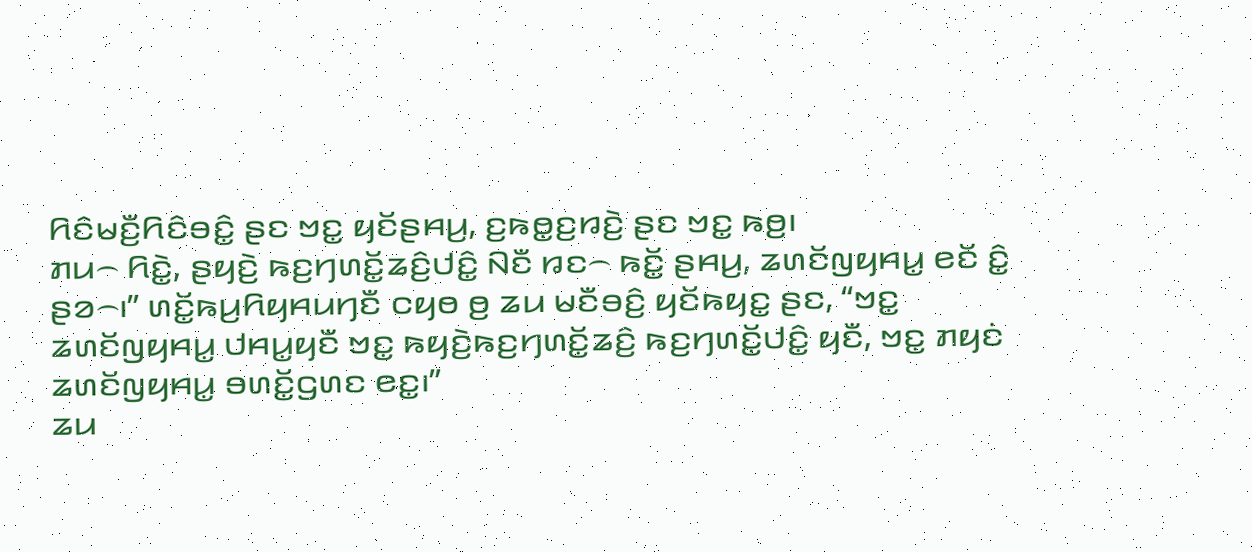ꤖꤢꤨꤗꤢꤪ꤬ꤖꤢꤨꤋꤢꤨ꤭ ꤔꤢ ꤠꤢ꤭ ꤟꤢꤩꤔꤌꤣ꤬, ꤢ꤬ꤒꤥ꤭ꤢ꤬ꤙꤢꤧ꤬ ꤔꤢ ꤠꤢ꤭ ꤒꤥ꤬꤯
ꤊꤣ꤮ ꤖꤢꤧ꤭, ꤔꤟꤢꤧ꤬ ꤒꤢ꤬ꤚꤛꤢꤩ꤭ꤘꤢꤨ꤬ꤓꤢꤨ꤭ ꤡꤢꤪ ꤙꤢ꤮ ꤒꤢꤩ꤭ ꤔꤌꤣ꤬, ꤘꤛꤢꤩꤜꤟꤌꤣ꤭ ꤕꤢꤩ ꤢꤨ꤭ ꤔꤤ꤮꤯” ꤛꤢꤩ꤭ꤒꤣ꤬ꤖꤟꤌꤣꤚꤢꤪ ꤍꤟꤥ ꤥ꤬ ꤘꤣ ꤗꤢꤪꤋꤢꤨ꤬ ꤟꤢꤩꤒꤟꤢ꤭ ꤔꤢ, “ꤠꤢ꤭ ꤘꤛꤢꤩꤜꤟꤌꤣ꤭ ꤓꤌꤣ꤭ꤟꤢꤪ ꤠꤢ꤭ ꤒꤟꤢꤧ꤬ꤒꤢ꤬ꤚꤛꤢꤩ꤭ꤘꤢꤨ꤬ ꤒꤢ꤬ꤚꤛꤢꤩ꤭ꤓꤢꤨ꤭ ꤟꤢꤪ, ꤠꤢ꤭ ꤊꤟꤢꤦ ꤘꤛꤢꤩꤜꤟꤌꤣ꤭ ꤋꤛꤢꤩ꤭ꤞꤛꤢ ꤕꤢ꤭꤯”
ꤘꤣ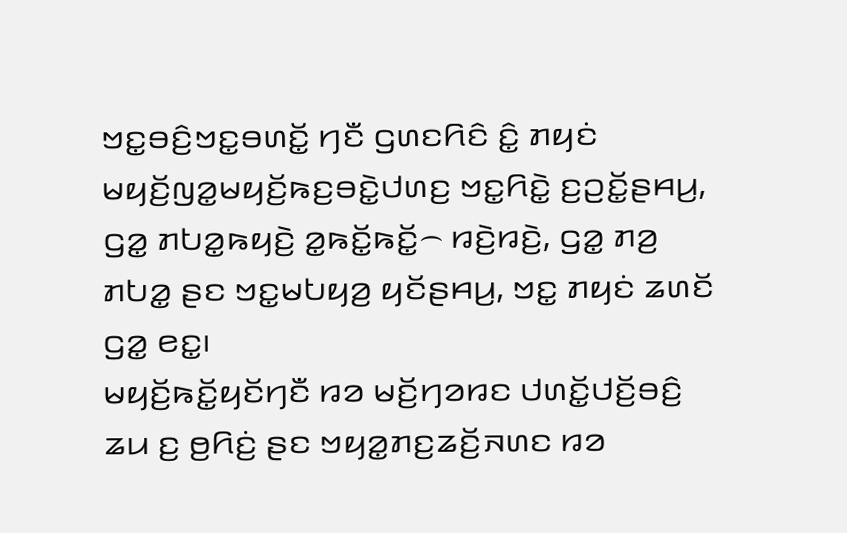ꤠꤢ꤭ꤋꤢꤨ꤬ꤠꤢ꤭ꤋꤛꤢꤩ꤭ ꤚꤢꤪ ꤞꤛꤢꤖꤢꤨ ꤢꤨ꤭ ꤊꤟꤢꤦ ꤗꤟꤢꤩ꤬ꤜꤤ꤭ꤗꤟꤢꤩ꤬ꤒꤢ꤬ꤋꤢꤧ꤭ꤓꤛꤢ꤬ ꤠꤢ꤭ꤖꤢꤧ꤭ ꤢ꤬ꤑꤢꤩ꤭ꤔꤌꤣ꤬, ꤞꤤ꤭ ꤊꤝꤤ꤭ꤒꤟꤢꤧ꤬ ꤤ꤭ꤒꤢꤩ꤭ꤒꤢꤩ꤭꤮ ꤙꤢꤧ꤬ꤙꤢꤧ꤬, ꤞꤤ꤭ ꤊꤤ꤬ ꤊꤝꤤ꤭ ꤔꤢ ꤠꤢ꤭ꤗꤝꤟꤤ꤬ ꤟꤢꤩꤔꤌꤣ꤬, ꤠꤢ꤭ ꤊꤟꤢꤦ ꤘꤛꤢꤩ ꤞꤤ꤭ ꤕꤢ꤭꤯
ꤗꤟꤢꤩ꤬ꤒꤢꤩ꤭ꤟꤢꤩꤚꤢꤪ ꤙꤤ ꤗꤢꤩ꤬ꤚꤤꤙꤢ ꤓꤛꤢꤩ꤭ꤓꤢꤩ꤬ꤋꤢꤨ꤬ ꤘꤣ ꤢ꤬ ꤥ꤬ꤖꤢꤦ꤬ ꤔꤢ ꤠꤟꤤ꤭ꤊꤢ꤬ꤘꤢꤩ꤬ꤏꤛꤢ ꤙꤤ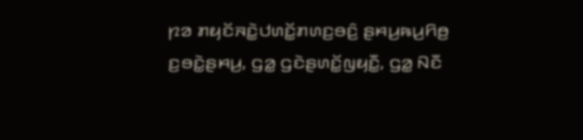ꤐꤤ ꤊꤟꤢꤩꤏꤢꤧ꤭ꤓꤛꤢꤩ꤭ꤊꤛꤢ꤬ꤋꤢꤨ꤬ ꤔꤌꤣ꤬ꤒꤣ꤬ꤖꤥ꤬ ꤢ꤬ꤋꤢꤧ꤭ꤔꤌꤣ꤬, ꤞꤤ꤭ ꤞꤢꤧꤔꤛꤢꤩ꤭ꤜꤟꤢꤪ꤭, ꤞꤤ꤭ ꤡꤢꤪ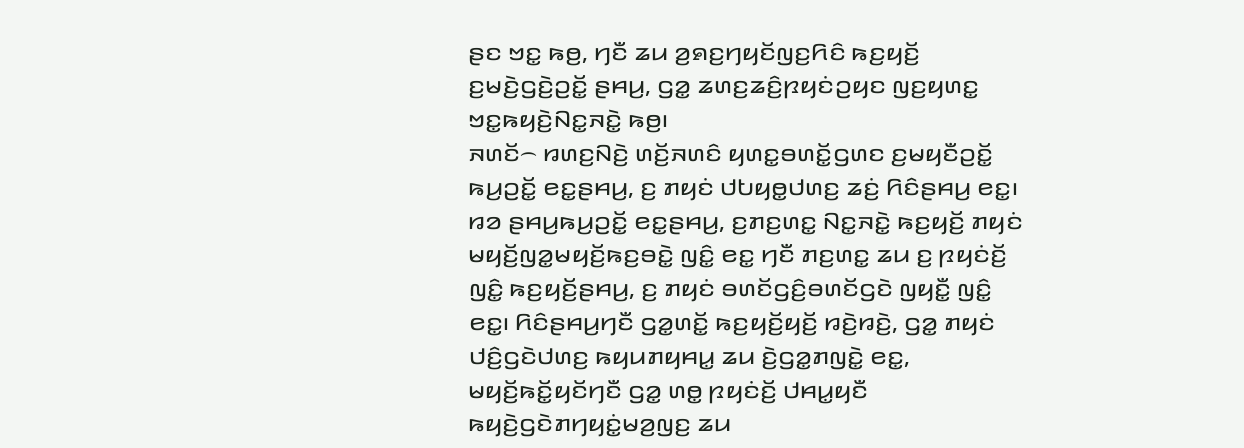ꤔꤢ ꤠꤢ꤭ ꤒꤥ꤬, ꤚꤢꤪ ꤘꤣ ꤤ꤬ꤎꤢ꤬ꤚꤟꤢꤩꤜꤢ꤬ꤖꤢꤨ ꤒꤢ꤬ꤟꤢꤩ꤬ ꤢ꤬ꤗꤢꤧ꤬ꤞꤢꤧ꤬ꤑꤢꤩ꤭ ꤔꤌꤣ꤬, ꤞꤤ꤭ ꤘꤛꤢ꤬ꤘꤢꤨ꤬ꤐꤟꤢꤦꤑꤟꤢ ꤜꤢ꤬ꤟꤛꤢ꤭ ꤠꤢ꤭ꤒꤟꤢꤧ꤬ꤡꤢ꤭ꤏꤢꤧ꤭ ꤒꤥ꤬꤯
ꤏꤛꤢꤩ꤮ ꤙꤛꤢ꤬ꤡꤢꤧ꤬ ꤛꤢꤩ꤬ꤏꤛꤢꤨ ꤟꤛꤢ꤭ꤋꤛꤢꤩ꤭ꤞꤛꤢ ꤢ꤬ꤗꤟꤢꤪꤑꤢꤩ꤭ ꤒꤣ꤬ꤑꤢꤩ꤭ ꤕꤢ꤭ꤔꤌꤣ꤬, ꤢ꤬ ꤊꤟꤢꤦ ꤓꤝꤟꤥ꤭ꤓꤛꤢ꤬ ꤘꤢꤦ꤬ ꤖꤢꤨꤔꤌꤣ꤬ ꤕꤢ꤭꤯ ꤙꤤ ꤔꤌꤣ꤬ꤒꤣ꤬ꤑꤢꤩ꤭ ꤕꤢ꤭ꤔꤌꤣ꤬, ꤢ꤬ꤊꤢ꤬ꤛꤢ꤭ ꤡꤢ꤭ꤏꤢꤧ꤭ ꤒꤢ꤬ꤟꤢꤩ꤬ ꤊꤟꤢꤦ ꤗꤟꤢꤩ꤬ꤜꤤ꤭ꤗꤟꤢꤩ꤬ꤒꤢ꤬ꤋꤢꤧ꤭ ꤜꤢꤨ꤭ ꤕꤢ꤭ ꤚꤢꤪ ꤊꤢ꤬ꤛꤢ꤭ ꤘꤣ ꤢ꤬ ꤐꤟꤢꤦꤢꤩ꤬ ꤜꤢꤨ꤭ ꤒꤢ꤬ꤟꤢꤩ꤬ꤔꤌꤣ꤬, ꤢ꤬ ꤊꤟꤢꤦ ꤋꤛꤢꤩꤞꤢꤨ꤬ꤋꤛꤢꤩꤞꤢꤧ ꤜꤟꤢꤪ꤭ ꤜꤢꤨ꤭ ꤕꤢ꤭꤯ ꤖꤢꤨꤔꤌꤣ꤬ꤚꤢꤪ ꤞꤤ꤭ꤛꤢꤩ꤭ ꤒꤢ꤬ꤟꤢꤩ꤬ꤟꤢꤩ꤬ ꤙꤢꤧ꤬ꤙꤢꤧ꤬, ꤞꤤ꤭ ꤊꤟꤢꤦ ꤓꤢꤨ꤬ꤞꤢꤧꤓꤛꤢ꤬ ꤒꤟꤣꤊꤟꤌꤣ꤭ ꤘꤣ ꤢꤧ꤬ꤞꤤ꤭ꤊꤜꤢꤧ꤭ ꤕꤢ꤭, ꤗꤟꤢꤩ꤬ꤒꤢꤩ꤭ꤟꤢꤩꤚꤢꤪ ꤞꤤ꤭ ꤛꤥ꤭ ꤐꤟꤢꤦꤢꤩ꤬ ꤓꤌꤣ꤭ꤟꤢꤪ ꤒꤟꤢꤧ꤬ꤞꤢꤧꤊꤚꤟꤢꤦ꤭ꤗꤤ꤬ꤜꤢ꤬ ꤘꤣ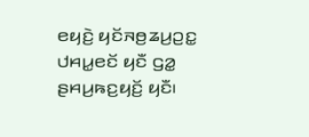ꤕꤟꤢꤧ꤬ ꤟꤢꤩꤏꤥ꤬ꤘꤣ꤬ꤑꤢ꤭ ꤓꤌꤣ꤭ꤕꤢꤩ ꤟꤢꤪ ꤞꤤ꤭ ꤔꤌꤣ꤬ꤒꤢ꤬ꤟꤢꤩ꤬ ꤟꤢꤪ꤯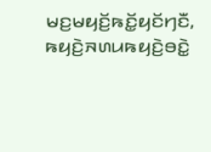ꤗꤢ꤬ꤗꤟꤢꤩ꤬ꤒꤢꤩ꤭ꤟꤢꤩꤚꤢꤪ, ꤒꤟꤢꤧ꤬ꤏꤛꤣꤒꤟꤢꤧ꤬ꤋꤢꤧ꤭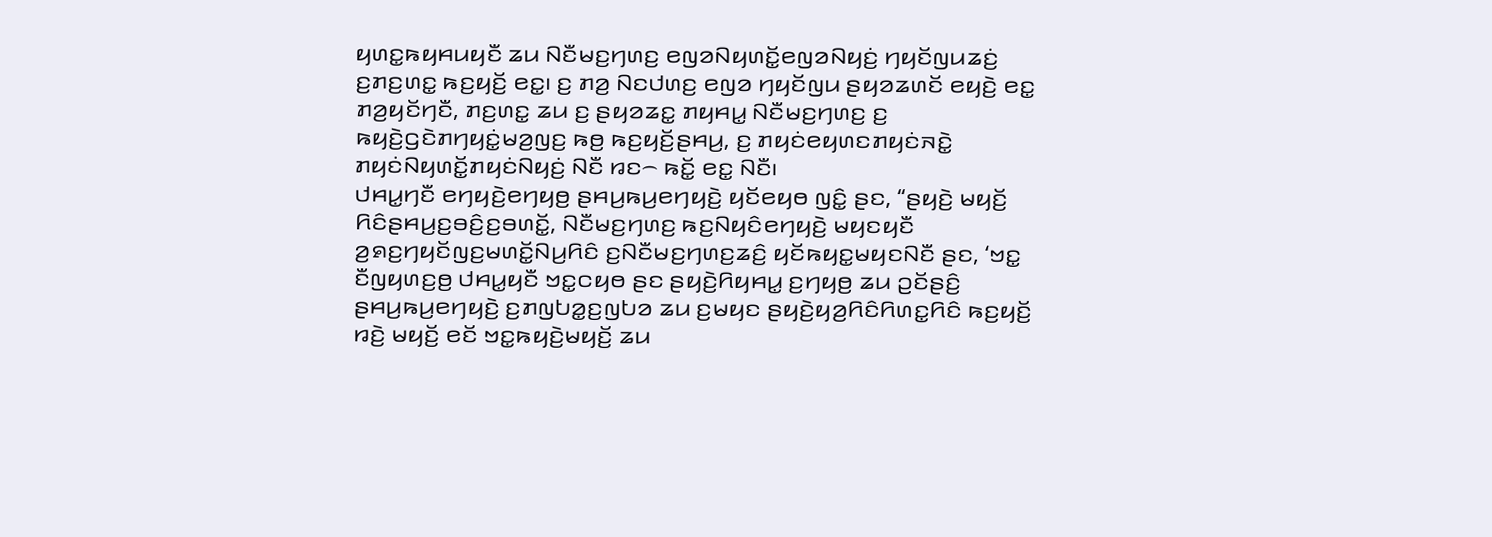ꤟꤛꤢ꤭ꤒꤟꤌꤣꤟꤢꤪ ꤘꤣ ꤡꤢꤪꤗꤢ꤬ꤚꤛꤢ꤬ ꤕꤜꤤꤡꤟꤛꤢꤩ꤭ꤕꤜꤤꤡꤟꤢꤦ꤬ ꤚꤟꤢꤩꤜꤣꤘꤢꤦ꤬ ꤢ꤬ꤊꤢ꤬ꤛꤢ꤭ ꤒꤢ꤬ꤟꤢꤩ꤬ ꤕꤢ꤭꤯ ꤢ꤬ ꤊꤤ꤬ ꤡꤢꤓꤛꤢ꤬ ꤕꤜꤤ ꤚꤟꤢꤩꤜꤣ ꤔꤟꤤꤘꤛꤢꤩ ꤕꤟꤢꤧ꤬ ꤕꤢ꤭ ꤊꤤ꤬ꤟꤢꤩꤚꤢꤪ, ꤊꤢ꤬ꤛꤢ꤭ ꤘꤣ ꤢ꤬ ꤔꤟꤤꤘꤢ꤭ ꤊꤟꤌꤣ꤭ ꤡꤢꤪꤗꤢ꤬ꤚꤛꤢ꤬ ꤢ꤬ ꤒꤟꤢꤧ꤬ꤞꤢꤧꤊꤚꤟꤢꤦ꤭ꤗꤤ꤬ꤜꤢ꤬ ꤒꤥ꤬ ꤒꤢ꤬ꤟꤢꤩ꤬ꤔꤌꤣ꤬, ꤢ꤬ ꤊꤟꤢꤦꤕꤟꤛꤢꤊꤟꤢꤦꤏꤢꤧ꤭ ꤊꤟꤢꤦꤡꤟꤛꤢꤩ꤭ꤊꤟꤢꤦꤡꤟꤢꤦ꤬ ꤡꤢꤪ ꤙꤢ꤮ ꤒꤢꤩ꤭ ꤕꤢ꤭ ꤡꤢꤪ꤯
ꤓꤌꤣ꤭ꤚꤢꤪ ꤕꤚꤟꤢꤧ꤬ꤕꤚꤟꤥ꤬ ꤔꤌꤣ꤬ꤒꤣ꤬ꤕꤚꤟꤢꤧ꤬ ꤟꤢꤩꤕꤟꤥ ꤜꤢꤨ꤭ ꤔꤢ, “ꤔꤟꤢꤧ꤬ ꤗꤟꤢꤩ꤬ ꤖꤢꤨꤔꤌꤣ꤬ꤢ꤬ꤋꤢꤨ꤬ꤢ꤬ꤋꤛꤢꤩ꤭, ꤡꤢꤪꤗꤢ꤬ꤚꤛꤢ꤬ ꤒꤢ꤬ꤡꤟꤢꤨꤕꤚꤟꤢꤧ꤬ ꤗꤟꤢꤟꤢꤪ ꤤ꤬ꤎꤢ꤬ꤚꤟꤢꤩꤜꤢ꤬ꤗꤛꤢꤩ꤭ꤡꤣ꤬ꤖꤢꤨ ꤢ꤬ꤡꤢꤪꤗꤢ꤬ꤚꤛꤢ꤬ꤘꤢꤨ꤬ ꤟꤢꤩꤒꤟꤢ꤭ꤗꤟꤢꤡꤢꤪ ꤔꤢ, ‘ꤠꤢ꤭ ꤢꤪꤜꤟꤛꤢ꤬ꤥ꤬ ꤓꤌꤣ꤭ꤟꤢꤪ ꤠꤢ꤭ꤍꤟꤥ ꤔꤢ ꤔꤟꤢꤧ꤬ꤖꤟꤌꤣ꤭ ꤢ꤬ꤚꤟꤥ꤬ ꤘꤣ ꤑꤢꤩꤔꤢꤨ꤬ ꤔꤌꤣ꤬ꤒꤣ꤬ꤕꤚꤟꤢꤧ꤬ ꤢ꤬ꤊꤜꤝꤤ꤭ꤢ꤬ꤜꤝꤤ ꤘꤣ ꤢ꤬ꤗꤟꤢ ꤔꤟꤢꤧ꤬ꤟꤤ꤬ꤖꤢꤨꤖꤛꤢ꤭ꤖꤢꤨ ꤒꤢ꤬ꤟꤢꤩ꤬ ꤙꤢꤧ꤬ ꤗꤟꤢꤩ꤬ ꤕꤢꤩ ꤠꤢ꤭ꤒꤟꤢꤧ꤬ꤗꤟꤢꤩ꤬ ꤘꤣ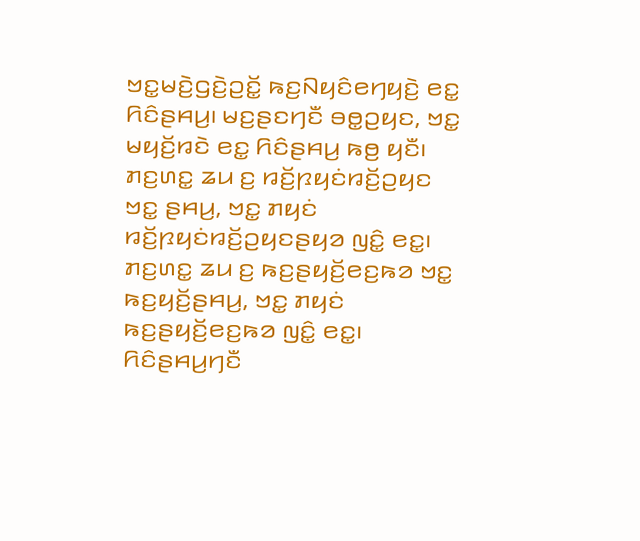ꤠꤢ꤭ꤗꤢꤧ꤬ꤞꤢꤧ꤬ꤑꤢꤩ꤭ ꤒꤢ꤬ꤡꤟꤢꤨꤕꤚꤟꤢꤧ꤬ ꤕꤢ꤭ ꤖꤢꤨꤔꤌꤣ꤬꤯ ꤗꤢ꤬ꤔꤢꤚꤢꤪ ꤋꤥ꤭ꤑꤟꤢ, ꤠꤢ꤭ ꤗꤟꤢꤩ꤬ꤙꤢꤧ ꤕꤢ꤭ ꤖꤢꤨꤔꤌꤣ꤬ ꤒꤥ꤬ ꤟꤢꤪ꤯ ꤊꤢ꤬ꤛꤢ꤭ ꤘꤣ ꤢ꤬ ꤙꤢꤩ꤬ꤐꤟꤢꤦꤙꤢꤩ꤬ꤑꤟꤢ ꤠꤢ꤭ ꤔꤌꤣ꤬, ꤠꤢ꤭ ꤊꤟꤢꤦ ꤙꤢꤩ꤬ꤐꤟꤢꤦꤙꤢꤩ꤬ꤑꤟꤢꤔꤟꤤ ꤜꤢꤨ꤭ ꤕꤢ꤭꤯ ꤊꤢ꤬ꤛꤢ꤭ ꤘꤣ ꤢ꤬ ꤒꤢ꤬ꤔꤟꤢꤩ꤬ꤕꤢ꤬ꤒꤤ ꤠꤢ꤭ ꤒꤢ꤬ꤟꤢꤩ꤬ꤔꤌꤣ꤬, ꤠꤢ꤭ ꤊꤟꤢꤦ ꤒꤢ꤬ꤔꤟꤢꤩ꤬ꤕꤢ꤬ꤒꤤ ꤜꤢꤨ꤭ ꤕꤢ꤭꤯
ꤖꤢꤨꤔꤌꤣ꤬ꤚꤢꤪ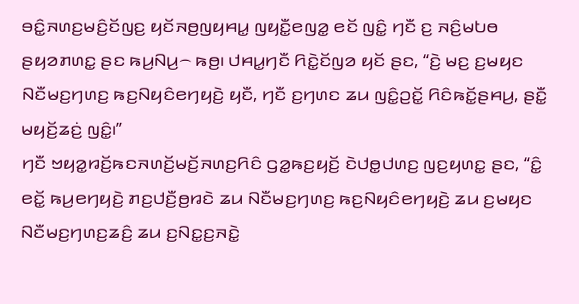ꤋꤢꤨ꤭ꤏꤛꤢ꤬ꤗꤢꤨ꤬ꤢꤩꤜꤢ꤬ ꤟꤢꤩꤏꤥ꤬ꤜꤟꤌꤣ꤭ ꤜꤟꤢꤪ꤭ꤕꤜꤤ꤭ ꤕꤢꤩ ꤜꤢꤨ꤭ ꤚꤢꤪ ꤢ꤬ ꤏꤢꤨ꤬ꤗꤝꤥ ꤔꤟꤤꤊꤛꤢ꤭ ꤔꤢ ꤒꤣ꤬ꤡꤣ꤬꤮ ꤒꤥ꤬꤯ ꤓꤌꤣ꤭ꤚꤢꤪ ꤖꤢꤧ꤭ꤢꤩꤜꤤ ꤟꤢꤩ ꤔꤢ, “ꤢꤧ꤬ ꤗꤢ꤬ ꤢ꤬ꤗꤟꤢ ꤡꤢꤪꤗꤢ꤬ꤚꤛꤢ꤬ ꤒꤢ꤬ꤡꤟꤢꤨꤕꤚꤟꤢꤧ꤬ ꤟꤢꤪ, ꤚꤢꤪ ꤢ꤬ꤚꤛꤢ ꤘꤣ ꤜꤢꤨ꤭ꤑꤢꤩ꤭ ꤖꤢꤨꤒꤢꤩ꤭ꤔꤌꤣ꤬, ꤔꤢꤪ꤭ ꤗꤟꤢꤩ꤬ꤘꤢꤦ꤬ ꤜꤢꤨ꤭꤯”
ꤚꤢꤪ ꤠꤟꤤ꤭ꤙꤢꤩ꤬ꤒꤢꤏꤛꤢꤩ꤬ꤗꤢꤩ꤬ꤏꤛꤢ꤬ꤖꤢꤨ ꤞꤤ꤭ꤒꤢ꤬ꤟꤢꤩ꤬ ꤢꤧꤓꤥ꤭ꤓꤛꤢ꤬ ꤜꤢ꤬ꤟꤛꤢ꤭ ꤔꤢ, “ꤢꤨ꤭ ꤕꤢꤩ꤭ ꤒꤣ꤬ꤕꤚꤟꤢꤧ꤬ ꤊꤢ꤬ꤓꤢꤪ꤬ꤥ꤬ꤙꤢꤧ ꤘꤣ ꤡꤢꤪꤗꤢ꤬ꤚꤛꤢ꤬ ꤒꤢ꤬ꤡꤟꤢꤨꤕꤚꤟꤢꤧ꤬ ꤘꤣ ꤢ꤬ꤗꤟꤢ ꤡꤢꤪꤗꤢ꤬ꤚꤛꤢ꤬ꤘꤢꤨ꤬ ꤘꤣ ꤢ꤬ꤡꤢ꤭ꤢ꤬ꤏꤢꤧ꤭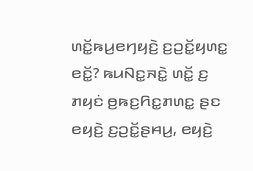ꤛꤢꤩ꤭ꤒꤣ꤬ꤕꤚꤟꤢꤧ꤬ ꤢ꤬ꤑꤢꤩ꤭ꤟꤛꤢ꤭ ꤕꤢꤩ꤭? ꤒꤣꤡꤢ꤭ꤏꤢꤧ꤭ ꤛꤢꤩ꤭ ꤢ꤬ ꤊꤟꤢꤦ ꤥ꤬ꤒꤢ꤬ꤖꤢ꤭ꤊꤛꤢ꤭ ꤔꤢ ꤕꤟꤢꤧ꤬ ꤢ꤬ꤑꤢꤩ꤭ꤔꤌꤣ꤬, ꤕꤟꤢꤧ꤬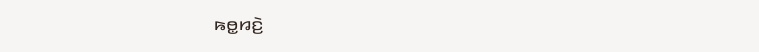ꤒꤥ꤭ꤙꤢꤧ꤬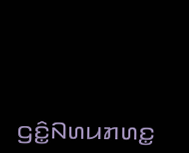ꤞꤢꤨ꤭ꤡꤛꤣꤊꤛꤢ꤭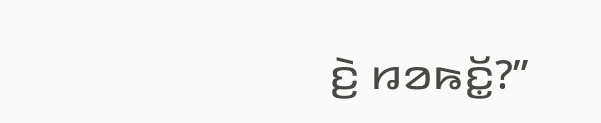ꤢꤧ꤬ ꤙꤤꤒꤢꤩ꤭?”